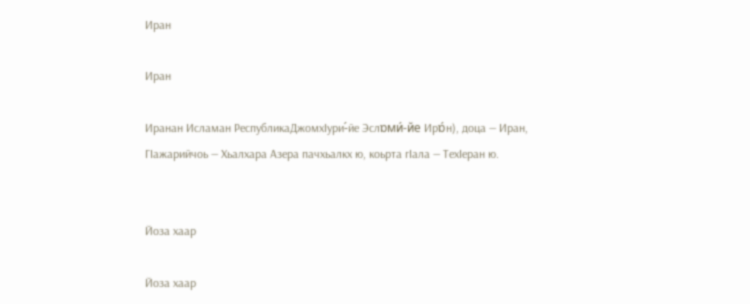Иран

Иран

Иранан Исламан РеспубликаДжомхӀури-́йе Эслɒми́-йе Ирɒ́н), доца — Иран, ГӀажарийчоь — Хьалхара Азера пачхьалкх ю, коьрта гӀала — ТехӀеран ю.


Йоза хаар

Йоза хаар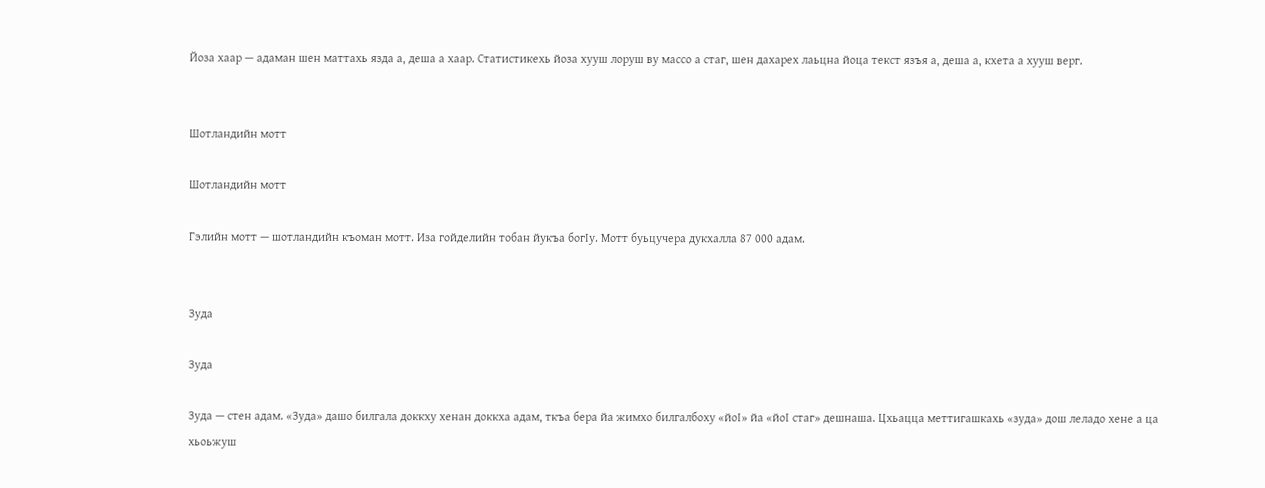Йоза хаар — адаман шен маттахь язда а, деша а хаар. Статистикехь йоза хууш лоруш ву массо а стаг, шен дахарех лаьцна йоца текст язъя а, деша а, кхета а хууш верг.


Шотландийн мотт

Шотландийн мотт

Гэлийн мотт — шотландийн къоман мотт. Иза гойделийн тобан йукъа богӀу. Мотт буьцучера дукхалла 87 000 адам.


Зуда

Зуда

Зуда — стен адам. «Зуда» дашо билгала доккху хенан доккха адам, ткъа бера йа жимхо билгалбоху «йоI» йа «йоI стаг» дешнаша. Цхьацца меттигашкахь «зуда» дош леладо хене а ца хьоьжуш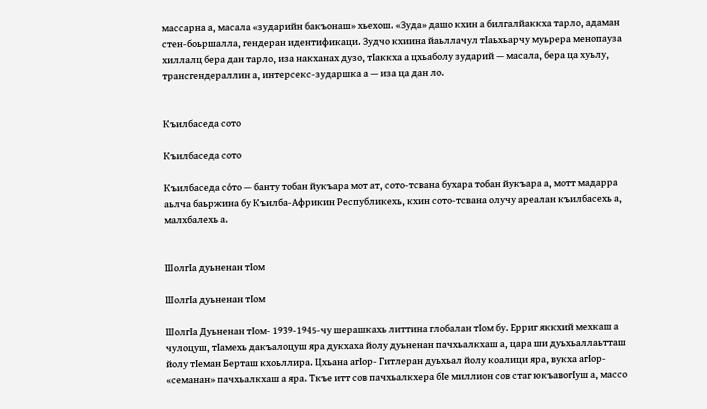массарна а, масала «зударийн бакъонаш» хьехош. «Зуда» дашо кхин а билгалйаккха тарло, адаман стен-боьршалла, гендеран идентификаци. Зудчо кхиина йаьллачул тIаьхьарчу муьрера менопауза хиллалц бера дан тарло, иза накханах дузо, тIаккха а цхьаболу зударий — масала, бера ца хуьлу, трансгендераллин а, интерсекс-зударшка а — иза ца дан ло.


Къилбаседа сото

Къилбаседа сото

Къилбаседа со́то — банту тобан йукъара мот ат, сото-тсвана бухара тобан йукъара а, мотт мадарра аьлча баьржина бу Къилба-Африкин Республикехь, кхин сото-тсвана олучу ареалан къилбасехь а, малхбалехь а.


ШолгӀа дуьненан тӀом

ШолгӀа дуьненан тӀом

ШолгӀа Дуьненан тӀом- 1939-1945-чу шерашкахь литтина глобалан тӀом бу. Ерриг яккхий мехкаш а чулоцуш, тӀамехь дакъалоцуш яра дукхаха йолу дуьненан пачхьалкхаш а, цара ши дуьхьаллаьтташ йолу тӀеман Берташ кхоьллира. Цхьана агӀор- Гитлеран дуьхьал йолу коалици яра, вукха агӀор- «семанан» пачхьалкхаш а яра. Ткъе итт сов пачхьалкхера бӀе миллион сов стаг юкъавогӀуш а, массо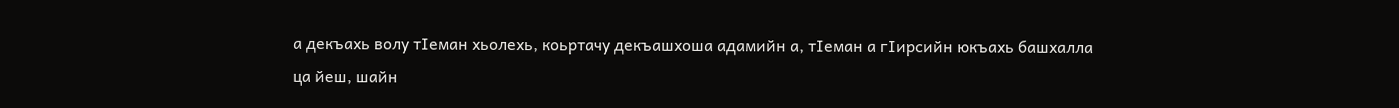а декъахь волу тӀеман хьолехь, коьртачу декъашхоша адамийн а, тӀеман а гӀирсийн юкъахь башхалла ца йеш, шайн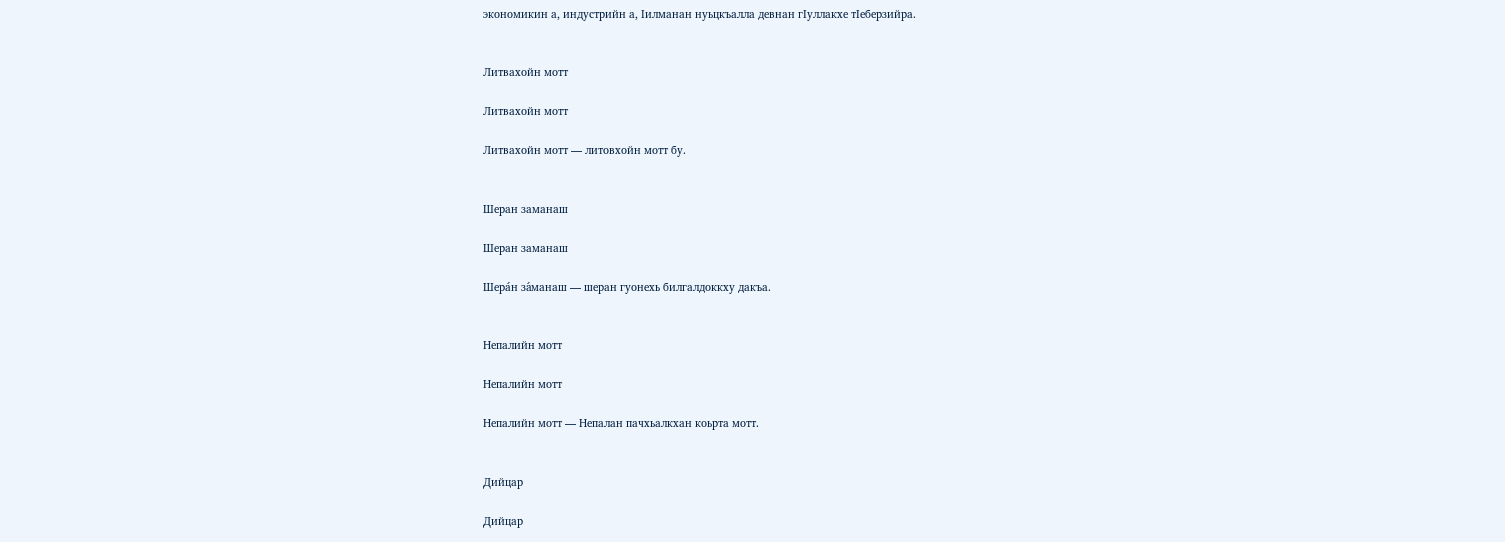экономикин а, индустрийн а, Ӏилманан нуьцкъалла девнан гӀуллакхе тӀеберзийра.


Литвахойн мотт

Литвахойн мотт

Литвахойн мотт — литовхойн мотт бу.


Шеран заманаш

Шеран заманаш

Шера́н за́манаш — шеран гуонехь билгалдоккху дакъа.


Непалийн мотт

Непалийн мотт

Непалийн мотт — Непалан пачхьалкхан коьрта мотт.


Дийцар

Дийцар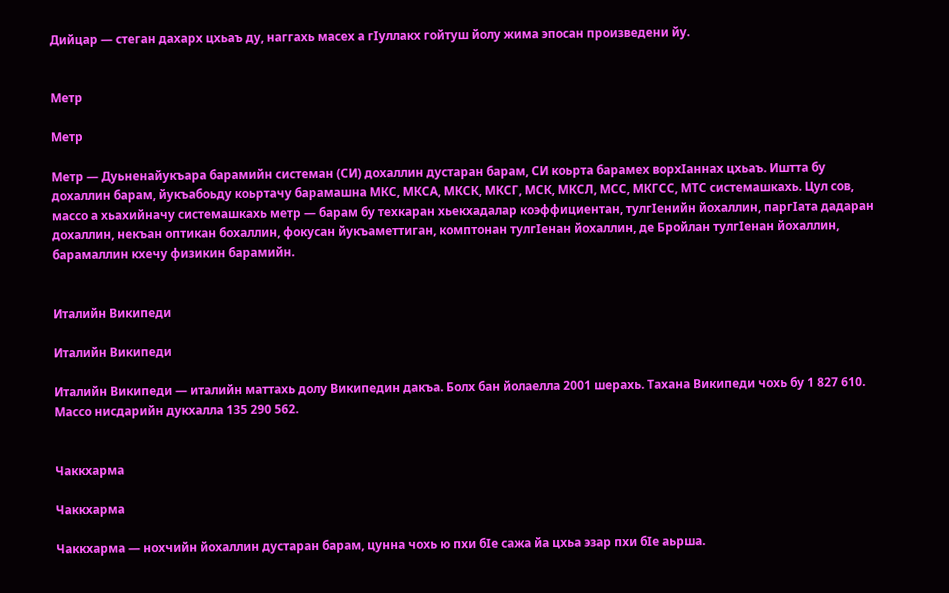Дийцар — стеган дахарх цхьаъ ду, наггахь масех а гӀуллакх гойтуш йолу жима эпосан произведени йу.


Метр

Метр

Метр — Дуьненайукъара барамийн системан (СИ) дохаллин дустаран барам, СИ коьрта барамех ворхӀаннах цхьаъ. Иштта бу дохаллин барам, йукъабоьду коьртачу барамашна МКС, МКСА, МКСК, МКСГ, МСК, МКСЛ, МСС, МКГСС, МТС системашкахь. Цул сов, массо а хьахийначу системашкахь метр — барам бу техкаран хьекхадалар коэффициентан, тулгӀенийн йохаллин, паргӀата дадаран дохаллин, некъан оптикан бохаллин, фокусан йукъаметтиган, комптонан тулгӀенан йохаллин, де Бройлан тулгӀенан йохаллин, барамаллин кхечу физикин барамийн.


Италийн Википеди

Италийн Википеди

Италийн Википеди — италийн маттахь долу Википедин дакъа. Болх бан йолаелла 2001 шерахь. Тахана Википеди чохь бу 1 827 610. Массо нисдарийн дукхалла 135 290 562.


Чаккхарма

Чаккхарма

Чаккхарма — нохчийн йохаллин дустаран барам, цунна чохь ю пхи бӀе сажа йа цхьа эзар пхи бӀе аьрша.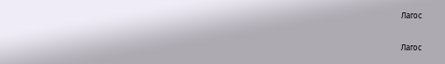Лагос

Лагос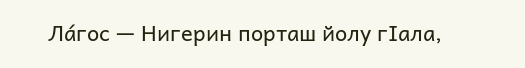Ла́гос — Нигерин порташ йолу гӀала,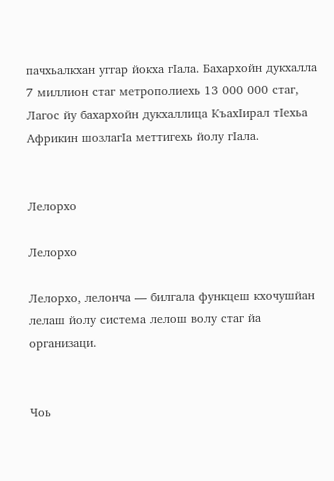пачхьалкхан уггар йокха гӀала. Бахархойн дукхалла 7 миллион стаг метрополиехь 13 000 000 стаг, Лагос йу бахархойн дукхаллица КъахӀирал тӀехьа Африкин шозлагӀа меттигехь йолу гӀала.


Лелорхо

Лелорхо

Лелорхо, лелонча — билгала функцеш кхочушйан лелаш йолу система лелош волу стаг йа организаци.


Чоь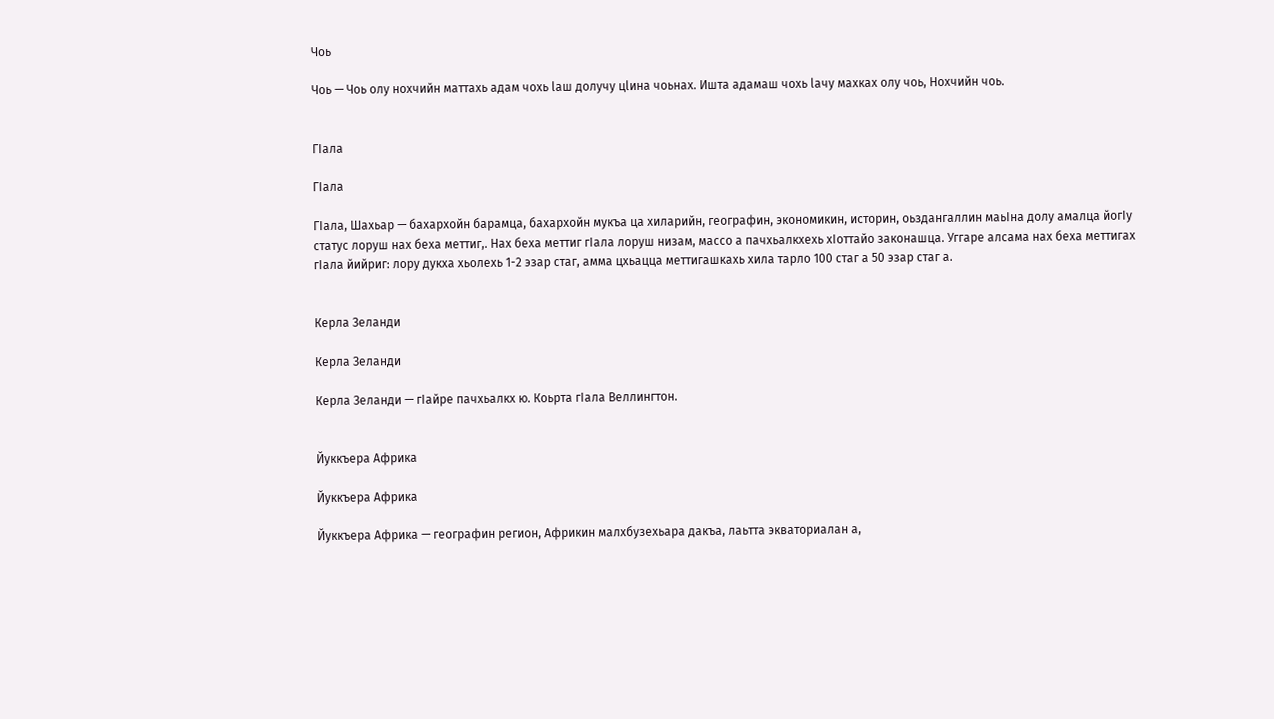Чоь

Чоь — Чоь олу нохчийн маттахь адам чохь lаш долучу цlина чоьнах. Ишта адамаш чохь lачу махках олу чоь, Нохчийн чоь.


ГӀала

ГӀала

ГIала, Шахьар — бахархойн барамца, бахархойн мукъа ца хиларийн, географин, экономикин, историн, оьздангаллин маьIна долу амалца йогIу статус лоруш нах беха меттиг,. Нах беха меттиг гIала лоруш низам, массо а пачхьалкхехь хIоттайо законашца. Уггаре алсама нах беха меттигах гIала йийриг: лору дукха хьолехь 1-2 эзар стаг, амма цхьацца меттигашкахь хила тарло 100 стаг а 50 эзар стаг а.


Керла Зеланди

Керла Зеланди

Керла Зеланди — гӀайре пачхьалкх ю. Коьрта гӀала Веллингтон.


Йуккъера Африка

Йуккъера Африка

Йуккъера Африка — географин регион, Африкин малхбузехьара дакъа, лаьтта экваториалан а,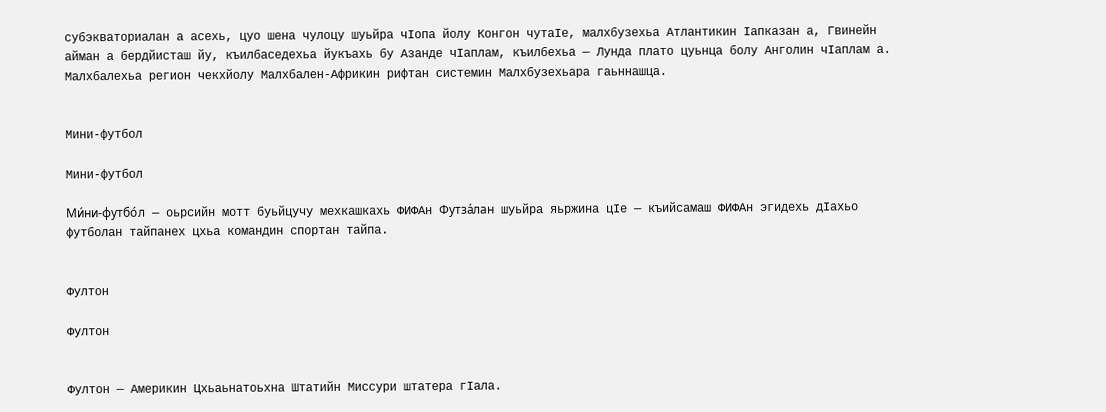субэкваториалан а асехь, цуо шена чулоцу шуьйра чӀопа йолу Конгон чутаӀе, малхбузехьа Атлантикин Ӏапказан а, Гвинейн айман а бердйисташ йу, къилбаседехьа йукъахь бу Азанде чӀаплам, къилбехьа — Лунда плато цуьнца болу Анголин чӀаплам а. Малхбалехьа регион чекхйолу Малхбален-Африкин рифтан системин Малхбузехьара гаьннашца.


Мини-футбол

Мини-футбол

Ми́ни-футбо́л — оьрсийн мотт буьйцучу мехкашкахь ФИФАн Футза́лан шуьйра яьржина цӀе — къийсамаш ФИФАн эгидехь дӀахьо футболан тайпанех цхьа командин спортан тайпа.


Фултон

Фултон


Фултон — Америкин Цхьаьнатоьхна Штатийн Миссури штатера гӀала.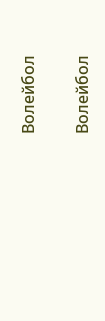Волейбол

Волейбол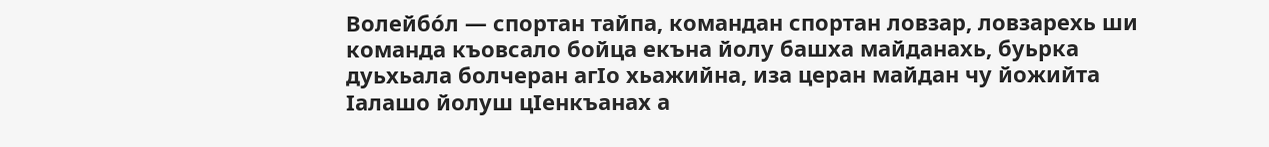Волейбо́л — спортан тайпа, командан спортан ловзар, ловзарехь ши команда къовсало бойца екъна йолу башха майданахь, буьрка дуьхьала болчеран агӀо хьажийна, иза церан майдан чу йожийта Ӏалашо йолуш цӀенкъанах а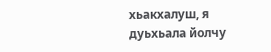хьакхалуш, я дуьхьала йолчу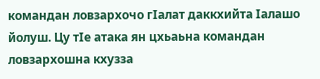командан ловзархочо гӀалат даккхийта Ӏалашо йолуш. Цу тӀе атака ян цхьаьна командан ловзархошна кхузза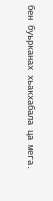бен буьрканах хьакхабала ца мега.